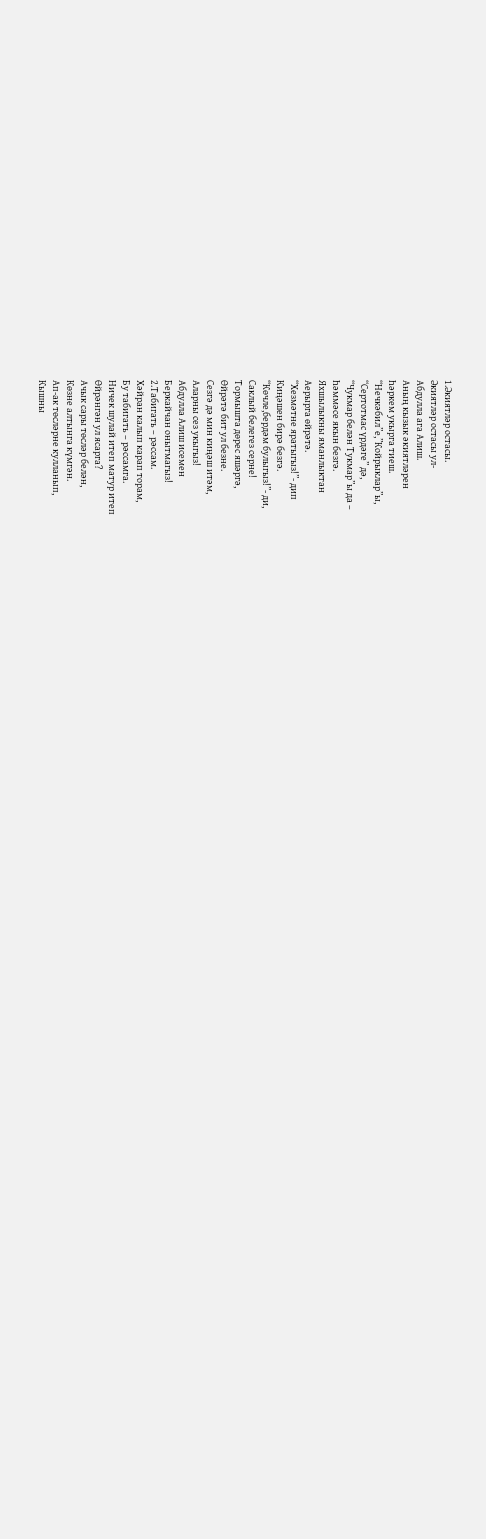1.Әкиятләр остасы.
Әкиятләр остасы ул-
Абдулла ага Алиш.
Аның кызык әкиятләрен
Һәркем укырга тиеш.
“Нечкәбил”е,”Койрыклар”ы,
“Сертотмас үрдәге” дә,
“Чукмар белән Тукмар”ы да –
Һәммәсе якын безгә.
Яхшылыкны яманлыктан
Аерырга өйрәтә.
“Хезмәтне яратыгыз!”- дип
Киңәшен бирә безгә.
“Көчле,бердәм булыгыз!”- ди,
Саклый белегез серне!
Тормышта дөрес яшәргә,
Өйрәтә бит ул безне.
Сезгә дә мин киңәш итәм,
Аларны сез укыгыз!
Абдулла Алиш исемен
Беркайчан онытмагыз!
2.Табигать – рәссам.
Хәйран калып карап торам,
Бу табигать – рәссамга.
Ничек шулай итеп матур итеп
Өйрәнгән ул ясарга?
Ачык сары төсләр белән,
Көзне алтынга күмгән.
Ап-ак төсләрне кулланып,
Кышны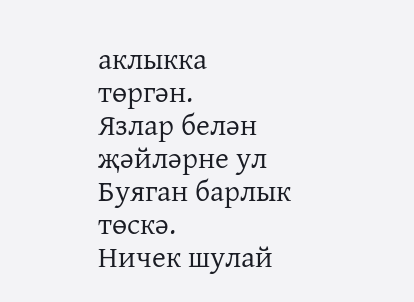аклыкка төргән.
Язлар белән җәйләрне ул
Буяган барлык төскә.
Ничек шулай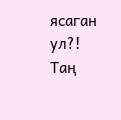ясаган ул?!
Таң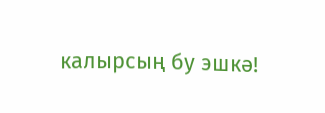калырсың бу эшкә!